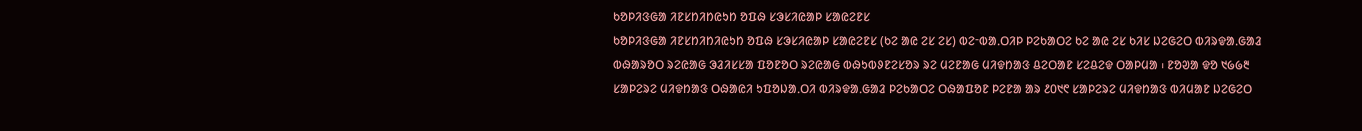ᱠᱚᱞᱤᱝᱜᱟ ᱤᱱᱥᱴᱤᱴᱭᱩᱴ ᱚᱯᱷ ᱥᱳᱥᱤᱭᱟᱞ ᱥᱟᱭᱮᱱᱥ
ᱠᱚᱞᱤᱝᱜᱟ ᱤᱱᱥᱴᱤᱴᱤᱭᱩᱴ ᱚᱯᱷ ᱥᱳᱥᱤᱭᱟᱞ ᱥᱟᱭᱮᱱᱥ (ᱠᱮ ᱟᱭ ᱮᱥ ᱮᱥ) ᱵᱮᱼᱵᱟᱹᱛᱤᱞ ᱞᱮᱠᱟᱛᱮ ᱠᱮ ᱟᱭ ᱮᱥ ᱠᱤᱥ ᱡᱮᱜᱮᱛ ᱵᱤᱨᱫᱟᱹᱜᱟᱲ ᱵᱷᱟᱨᱚᱛ ᱨᱮᱭᱟᱜ ᱳᱲᱤᱥᱥᱟ ᱯᱚᱱᱚᱛ ᱨᱮᱭᱟᱜ ᱵᱷᱩᱵᱽᱱᱮᱥᱚᱨ ᱨᱮ ᱢᱮᱱᱟᱜ ᱢᱤᱫᱴᱟᱝ ᱪᱮᱛᱟᱱ ᱥᱮᱪᱮᱫ ᱛᱟᱞᱢᱟ ᱾ ᱱᱚᱣᱟ ᱫᱚ ᱑᱙᱙᱓ ᱥᱟᱞᱮᱨᱮ ᱢᱤᱫᱴᱟᱝ ᱛᱷᱟᱭᱤ ᱩᱯᱚᱡᱟᱹᱛᱤ ᱵᱤᱨᱫᱟᱹᱜᱟᱲ ᱞᱮᱠᱟᱛᱮ ᱛᱷᱟᱯᱚᱱ ᱞᱮᱱᱟ ᱟᱨ ᱒᱐᱑᱖ ᱥᱟᱞᱮᱨᱮ ᱢᱤᱫᱴᱟᱝ ᱵᱤᱢᱟᱱ ᱡᱮᱜᱮᱛ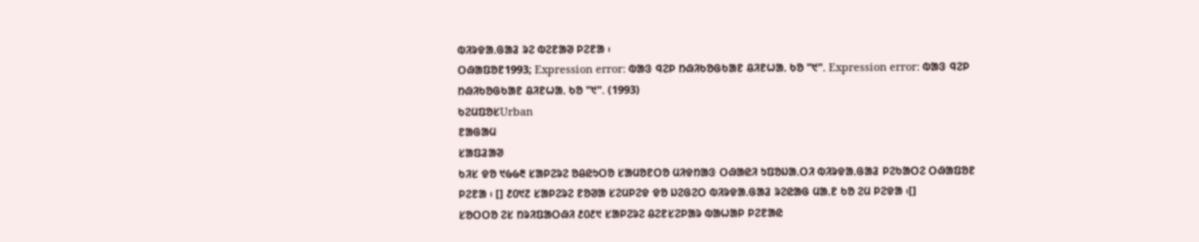ᱵᱤᱨᱫᱟᱹᱜᱟᱲ ᱨᱮ ᱵᱮᱱᱟᱣ ᱞᱮᱱᱟ ᱾
ᱛᱷᱟᱯᱚᱱ1993; Expression error: ᱵᱟᱝ ᱧᱮᱞ ᱴᱷᱤᱠᱚᱜᱠᱟᱱ ᱪᱤᱱᱦᱟᱹ ᱠᱚ "᱑". Expression error: ᱵᱟᱝ ᱧᱮᱞ ᱴᱷᱤᱠᱚᱜᱠᱟᱱ ᱪᱤᱱᱦᱟᱹ ᱠᱚ "᱑". (1993)
ᱠᱮᱢᱯᱚᱥUrban
ᱱᱟᱜᱟᱢ
ᱥᱟᱯᱲᱟᱣ
ᱠᱤᱥ ᱫᱚ ᱑᱙᱙᱓ ᱥᱟᱞᱮᱨᱮ ᱚᱪᱭᱩᱛᱚ ᱥᱟᱢᱚᱱᱛᱚ ᱢᱤᱫᱴᱟᱝ ᱛᱷᱟᱭᱤ ᱩᱯᱚᱡᱟᱹᱛᱤ ᱵᱤᱨᱫᱟᱹᱜᱟᱲ ᱞᱮᱠᱟᱛᱮ ᱛᱷᱟᱯᱚᱱ ᱞᱮᱱᱟ ᱾ [] ᱒᱐᱑᱗ ᱥᱟᱞᱮᱨᱮ ᱱᱚᱣᱟ ᱥᱮᱢᱞᱮᱫ ᱫᱚ ᱡᱮᱜᱮᱛ ᱵᱤᱨᱫᱟᱹᱜᱟᱲ ᱨᱮᱭᱟᱜ ᱢᱟᱹᱱ ᱠᱚ ᱮᱢ ᱞᱮᱫᱟ ᱾[]
ᱥᱚᱛᱛᱚ ᱮᱥ ᱴᱨᱤᱯᱟᱛᱷᱤ ᱒᱐᱒᱑ ᱥᱟᱞᱮᱨᱮ ᱪᱮᱱᱥᱮᱞᱟᱨ ᱵᱟᱦᱟᱞ ᱞᱮᱱᱟᱭ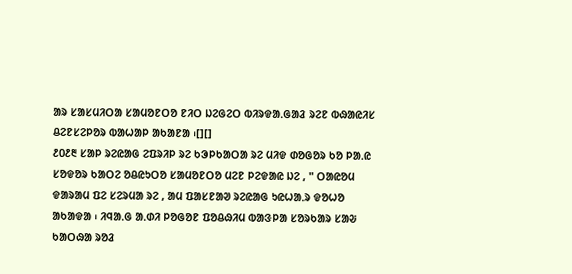ᱟᱨ ᱥᱟᱥᱢᱤᱛᱟ ᱥᱟᱢᱚᱱᱛᱚ ᱱᱤᱛ ᱡᱮᱜᱮᱛ ᱵᱤᱨᱫᱟᱹᱜᱟᱲ ᱨᱮᱱ ᱵᱷᱟᱭᱤᱥ ᱪᱮᱱᱥᱮᱞᱚᱨ ᱵᱟᱦᱟᱞ ᱟᱠᱟᱱᱟ ᱾[][]
᱒᱐᱒᱓ ᱥᱟᱞ ᱨᱮᱭᱟᱜ ᱮᱯᱨᱤᱞ ᱨᱮ ᱠᱳᱞᱠᱟᱛᱟ ᱨᱮ ᱢᱤᱫ ᱰᱚᱜᱚᱨ ᱠᱚ ᱞᱟᱹᱭ ᱥᱚᱫᱚᱨ ᱠᱟᱛᱮ ᱚᱪᱭᱩᱛᱚ ᱥᱟᱢᱚᱱᱛᱚ ᱢᱮᱱ ᱞᱮᱫᱟᱭ ᱡᱮ , " ᱛᱟᱭᱚᱢ ᱫᱟᱨᱟᱢ ᱯᱮ ᱥᱮᱨᱢᱟ ᱨᱮ , ᱟᱢ ᱯᱟᱥᱱᱟᱣ ᱨᱮᱭᱟᱜ ᱩᱭᱦᱟᱹᱨ ᱫᱚᱦᱚ ᱟᱠᱟᱫᱟ ᱾ ᱤᱧᱟᱹᱜ ᱟᱹᱰᱤ ᱞᱚᱜᱚᱱ ᱯᱚᱪᱷᱤᱢ ᱵᱟᱝᱞᱟ ᱥᱚᱨᱠᱟᱨ ᱥᱟᱶ ᱠᱟᱛᱷᱟ ᱨᱚᱲ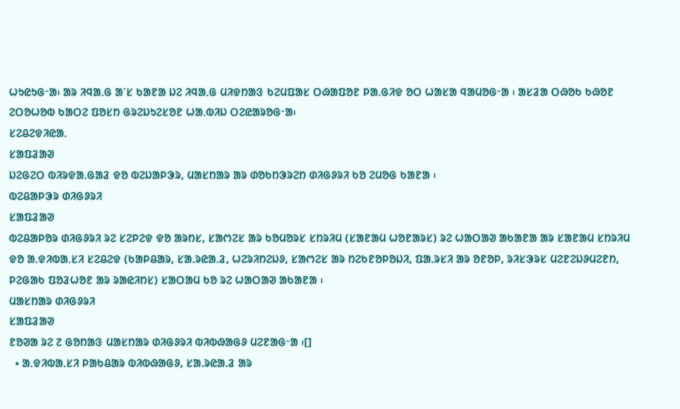ᱦᱩᱭᱩᱜᱼᱟ᱾ ᱟᱨ ᱤᱧᱟᱹᱜ ᱟᱸᱥ ᱠᱟᱱᱟ ᱡᱮ ᱤᱧᱟᱹᱜ ᱢᱤᱫᱴᱟᱝ ᱠᱮᱢᱯᱟᱥ ᱛᱷᱟᱯᱚᱱ ᱞᱟᱹᱜᱤᱫ ᱚᱛ ᱦᱟᱥᱟ ᱧᱟᱢᱚᱜᱼᱟ ᱾ ᱟᱥᱲᱟ ᱛᱷᱚᱠ ᱠᱷᱚᱱ ᱮᱛᱚᱦᱚᱵ ᱠᱟᱛᱮ ᱯᱚᱥᱴ ᱜᱨᱮᱡᱩᱮᱥᱚᱱ ᱦᱟᱹᱵᱤᱡ ᱛᱮᱭᱟᱨᱚᱜᱼᱟ᱾
ᱥᱮᱪᱮᱫᱤᱭᱟᱹ
ᱥᱟᱯᱲᱟᱣ
ᱡᱮᱜᱮᱛ ᱵᱤᱨᱫᱟᱹᱜᱟᱲ ᱫᱚ ᱵᱮᱡᱟᱞᱳᱨ, ᱢᱟᱥᱴᱟᱨ ᱟᱨ ᱰᱚᱠᱴᱳᱨᱮᱴ ᱰᱤᱜᱽᱨᱤ ᱠᱚ ᱮᱢᱚᱜ ᱠᱟᱱᱟ ᱾
ᱵᱮᱪᱟᱞᱳᱨ ᱰᱤᱜᱽᱨᱤ
ᱥᱟᱯᱲᱟᱣ
ᱵᱮᱪᱟᱞᱚᱨ ᱰᱤᱜᱽᱨᱤ ᱨᱮ ᱥᱮᱞᱮᱫ ᱫᱚ ᱟᱨᱴᱥ, ᱥᱟᱬᱮᱥ ᱟᱨ ᱠᱚᱢᱚᱨᱥ ᱥᱴᱨᱤᱢ (ᱥᱟᱱᱟᱢ ᱦᱚᱱᱟᱨᱥ) ᱨᱮ ᱦᱟᱛᱟᱣ ᱟᱠᱟᱱᱟ ᱟᱨ ᱥᱟᱱᱟᱢ ᱥᱴᱨᱤᱢ ᱫᱚ ᱟᱹᱫᱤᱵᱟᱹᱥᱤ ᱥᱮᱪᱮᱫ (ᱠᱟᱞᱪᱟᱨ, ᱥᱟᱹᱨᱭᱟᱹᱲ, ᱦᱮᱨᱤᱴᱮᱡᱽ, ᱥᱟᱬᱮᱥ ᱟᱨ ᱴᱮᱠᱱᱚᱞᱚᱡᱤ, ᱯᱟᱹᱨᱥᱤ ᱟᱨ ᱚᱱᱚᱞ, ᱨᱤᱥᱳᱨᱥ ᱢᱮᱱᱮᱡᱽᱢᱮᱱᱴ, ᱞᱮᱜᱟᱠ ᱯᱚᱲᱦᱚᱱ ᱟᱨ ᱨᱟᱭᱤᱴᱥ) ᱥᱟᱛᱟᱢ ᱠᱚ ᱨᱮ ᱦᱟᱛᱟᱣ ᱟᱠᱟᱱᱟ ᱾
ᱢᱟᱥᱴᱟᱨ ᱰᱤᱜᱽᱨᱤ
ᱥᱟᱯᱲᱟᱣ
ᱱᱚᱣᱟ ᱨᱮ ᱗ ᱜᱚᱴᱟᱝ ᱢᱟᱥᱴᱟᱨ ᱰᱤᱜᱽᱨᱤ ᱵᱤᱵᱷᱟᱜᱽ ᱢᱮᱱᱟᱜᱼᱟ ᱾[]
  • ᱟᱹᱫᱤᱵᱟᱹᱥᱤ ᱞᱟᱠᱪᱟᱨ ᱵᱤᱵᱷᱟᱜᱽ, ᱥᱟᱹᱨᱭᱟᱹᱲ ᱟᱨ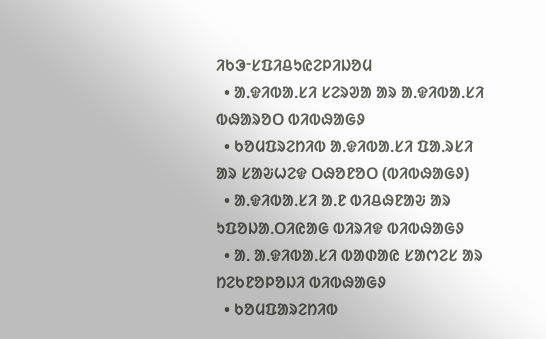ᱤᱠᱳᱼᱥᱯᱤᱪᱩᱭᱮᱞᱤᱡᱚᱢ
  • ᱟᱹᱫᱤᱵᱟᱹᱥᱤ ᱥᱮᱨᱣᱟ ᱟᱨ ᱟᱹᱫᱤᱵᱟᱹᱥᱤ ᱵᱷᱟᱨᱚᱛ ᱵᱤᱵᱷᱟᱜᱽ
  • ᱠᱚᱢᱯᱨᱮᱴᱤᱵ ᱟᱹᱫᱤᱵᱟᱹᱥᱤ ᱯᱟᱹᱨᱥᱤ ᱟᱨ ᱥᱟᱶᱦᱮᱫ ᱛᱷᱚᱱᱚᱛ (ᱵᱤᱵᱷᱟᱜᱽ)
  • ᱟᱹᱫᱤᱵᱟᱹᱥᱤ ᱟᱹᱱ ᱵᱤᱪᱷᱱᱟᱶ ᱟᱨ ᱩᱯᱚᱡᱟᱹᱛᱤᱭᱟᱜ ᱵᱤᱨᱤᱫ ᱵᱤᱵᱷᱟᱜᱽ
  • ᱟᱹ ᱟᱹᱫᱤᱵᱟᱹᱥᱤ ᱵᱟᱰᱟᱭ ᱥᱟᱬᱮᱥ ᱟᱨ ᱴᱮᱠᱱᱚᱞᱚᱡᱤ ᱵᱤᱵᱷᱟᱜᱽ
  • ᱠᱚᱢᱯᱟᱨᱮᱴᱤᱵ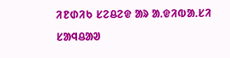ᱤᱱᱰᱤᱠ ᱥᱮᱪᱮᱫ ᱟᱨ ᱟᱹᱫᱤᱵᱟᱹᱥᱤ ᱥᱟᱧᱪᱟᱣ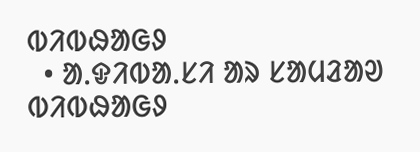ᱵᱤᱵᱷᱟᱜᱽ
  • ᱟᱹᱫᱤᱵᱟᱹᱥᱤ ᱟᱨ ᱥᱟᱢᱲᱟᱣ ᱵᱤᱵᱷᱟᱜᱽ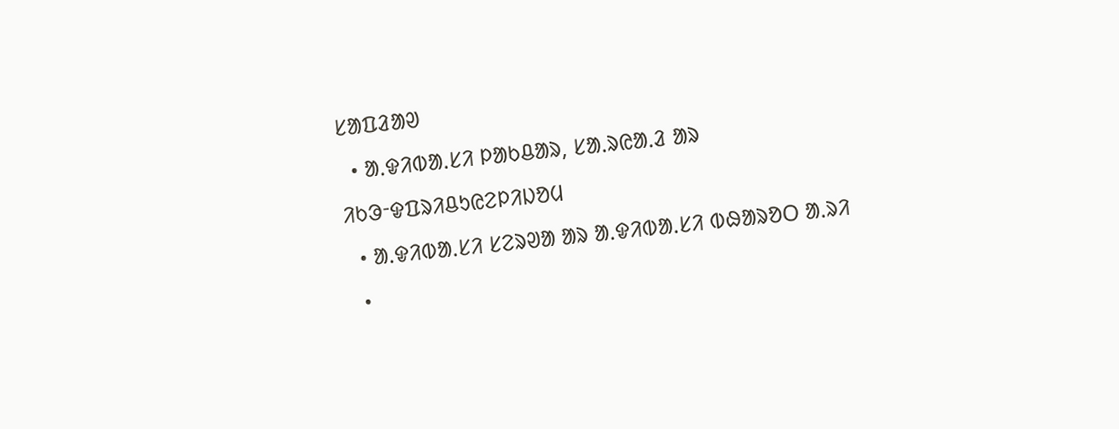ᱥᱟᱯᱲᱟᱣ
  • ᱟᱹᱫᱤᱵᱟᱹᱥᱤ ᱞᱟᱠᱪᱟᱨ, ᱥᱟᱹᱨᱭᱟᱹᱲ ᱟᱨ ᱤᱠᱳᱼᱫᱯᱨᱤᱪᱩᱭᱮᱞᱤᱡᱚᱢ
  • ᱟᱹᱫᱤᱵᱟᱹᱥᱤ ᱥᱮᱨᱣᱟ ᱟᱨ ᱟᱹᱫᱤᱵᱟᱹᱥᱤ ᱵᱷᱟᱨᱚᱛ ᱟᱹᱨᱤ
  •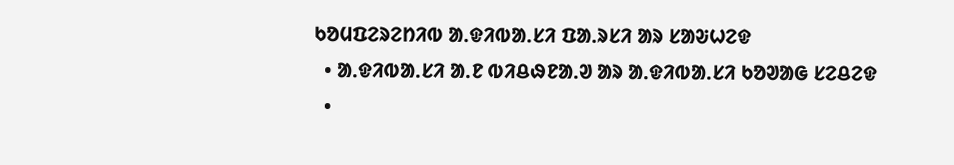ᱠᱚᱢᱯᱮᱨᱮᱴᱤᱵ ᱟᱹᱫᱤᱵᱟᱹᱥᱤ ᱯᱟᱹᱨᱥᱤ ᱟᱨ ᱥᱟᱶᱦᱮᱫ
  • ᱟᱹᱫᱤᱵᱟᱹᱥᱤ ᱟᱹᱱ ᱵᱤᱪᱷᱱᱟᱹᱣ ᱟᱨ ᱟᱹᱫᱤᱵᱟᱹᱥᱤ ᱠᱚᱣᱟᱜ ᱥᱮᱪᱮᱫ
  •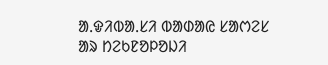ᱟᱹᱫᱤᱵᱟᱹᱥᱤ ᱵᱟᱰᱟᱭ ᱥᱟᱬᱮᱥ ᱟᱨ ᱴᱮᱠᱱᱚᱞᱚᱡᱤ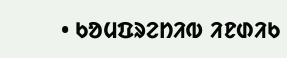• ᱠᱚᱢᱯᱨᱮᱴᱤᱵ ᱤᱱᱰᱤᱠ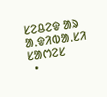ᱥᱮᱪᱮᱫ ᱟᱨ ᱟᱹᱫᱤᱵᱟᱹᱥᱤ ᱥᱟᱬᱮᱥ
  •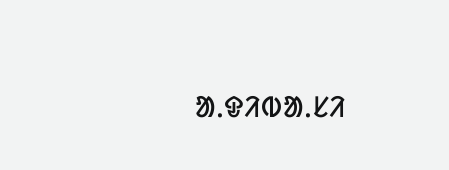ᱟᱹᱫᱤᱵᱟᱹᱥᱤ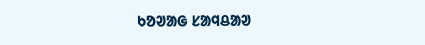ᱠᱚᱣᱟᱜ ᱥᱟᱧᱪᱟᱣ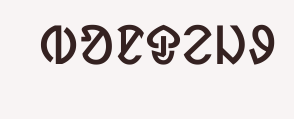ᱵᱚᱱᱫᱮᱡᱽ